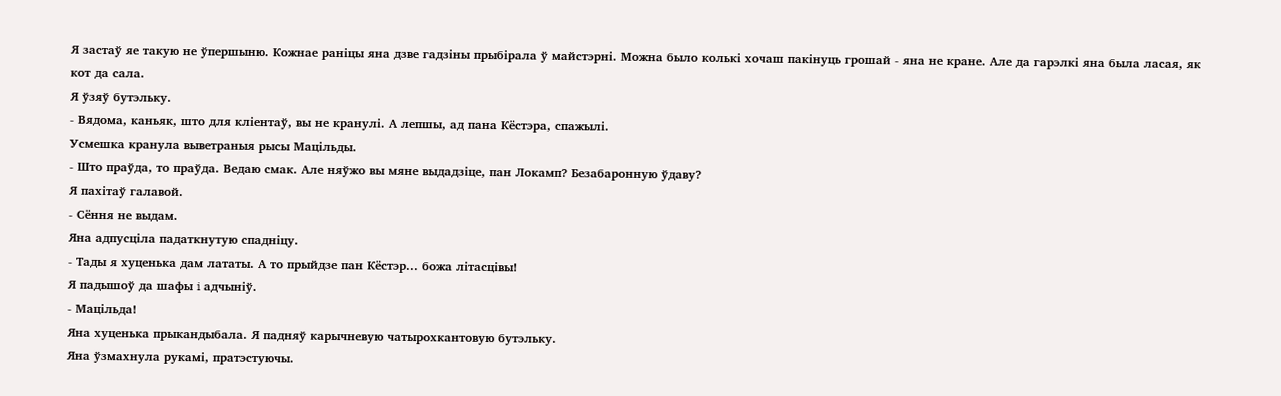Я застаў яе такую не ўпершыню. Кожнае ранiцы яна дзве гадзiны прыбiрала ў майстэрнi. Можна было колькi хочаш пакiнуць грошай - яна не кране. Але да гарэлкi яна была ласая, як кот да сала.
Я ўзяў бутэльку.
- Вядома, каньяк, што для клiентаў, вы не кранулi. А лепшы, ад пана Кёстэра, спажылi.
Усмешка кранула выветраныя рысы Мацiльды.
- Што праўда, то праўда. Ведаю смак. Але няўжо вы мяне выдадзiце, пан Локамп? Безабаронную ўдаву?
Я пахiтаў галавой.
- Сёння не выдам.
Яна адпусцiла падаткнутую спаднiцу.
- Тады я хуценька дам лататы. А то прыйдзе пан Кёстэр... божа лiтасцiвы!
Я падышоў да шафы i адчынiў.
- Мацiльда!
Яна хуценька прыкандыбала. Я падняў карычневую чатырохкантовую бутэльку.
Яна ўзмахнула рукамi, пратэстуючы.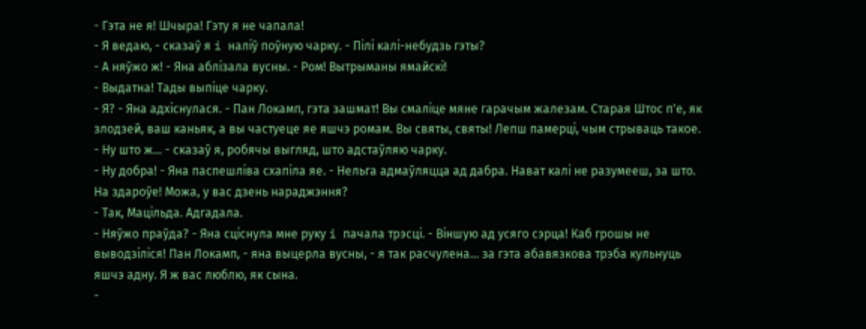- Гэта не я! Шчыра! Гэту я не чапала!
- Я ведаю, - сказаў я i налiў поўную чарку. - Пiлi калi-небудзь гэты?
- А няўжо ж! - Яна аблiзала вусны. - Ром! Вытрыманы ямайскi!
- Выдатна! Тады выпiце чарку.
- Я? - Яна адхiснулася. - Пан Локамп, гэта зашмат! Вы смалiце мяне гарачым жалезам. Старая Штос п'е, як злодзей, ваш каньяк, а вы частуеце яе яшчэ ромам. Вы святы, святы! Лепш памерцi, чым стрываць такое.
- Ну што ж... - сказаў я, робячы выгляд, што адстаўляю чарку.
- Ну добра! - Яна паспешлiва схапiла яе. - Нельга адмаўляцца ад дабра. Нават калi не разумееш, за што. На здароўе! Можа, у вас дзень нараджэння?
- Так, Мацiльда. Адгадала.
- Няўжо праўда? - Яна сцiснула мне руку i пачала трэсцi. - Вiншую ад усяго сэрца! Каб грошы не выводзiлiся! Пан Локамп, - яна выцерла вусны, - я так расчулена... за гэта абавязкова трэба кульнуць яшчэ адну. Я ж вас люблю, як сына.
-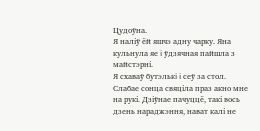Цудоўна.
Я налiў ёй яшчэ адну чарку. Яна кульнула яе i ўдзячная пайшла з майстэрнi.
Я схаваў бутэлькi i сеў за стол. Слабае сонца свяцiла праз акно мне на рукi. Дзiўнае пачуццё, такi вось дзень нараджэння, нават калi не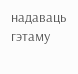надаваць гэтаму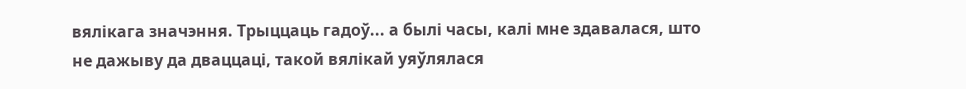вялiкага значэння. Трыццаць гадоў... а былi часы, калi мне здавалася, што не дажыву да дваццацi, такой вялiкай уяўлялася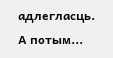адлегласць. А потым...